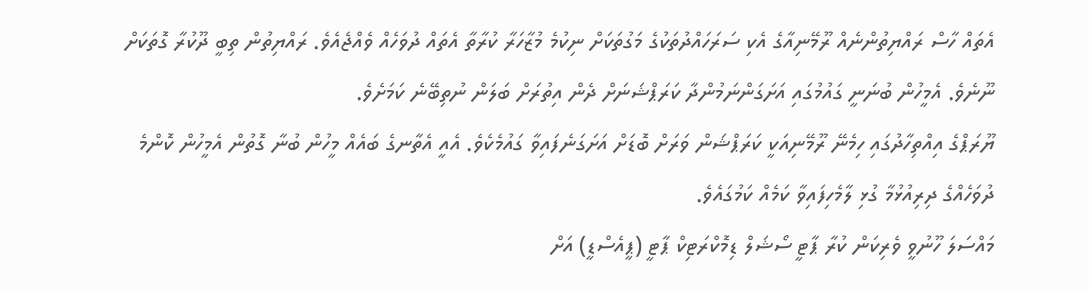އެތައް ހާސް ރައްޔިތުންނެއް ރޫމޭނިއާގެ އެކި ސަރަހައްދުތަކުގެ މަގުތަކަށް ނިކުމެ މުޒާހަރާ ކުރާތާ އެތައް ދުވަހެއް ވެއްޖެއެވެ. ރައްޔިތުން ތިބީ ދޫކުރާ ގޮތަކަށް ނޫނެވެ. އެމީހުން ބުނަނީ ގައުމުގައި އަށަގަންނަމުންދާ ކަރަޕްޝަނަށް ދެން އިތުރަށް ބަލަން ނުތިބޭނެ ކަމަށެވެ.
ޔޫރަޕްގެ އިއްތިހާދުގައި ހިމެނޭ ރޫމޭނިއަކީ ކަރަޕްޝަން ވަރަށް ބޮޑަށް އަށަގަނެފައިވާ ގައުމެކެވެ. އެއީ އެތާނގެ ބައެއް މީހުން ބުނާ ގޮތުން އެމީހުން ކޮންމެ ދުވަހެއްގެ ދިރިއުޅުމާ ގުޅި ލާމެހިފައިވާ ކަމެއް ކަމުގައެވެ.
މައްސަލަ ހޫނުވީ ވެރިކަން ކުރާ ޕާޓީ ސޯޝަލް ޑިމޮކްރަޓިކް ޕާޓީ (ޕީއެސްޑީ) އަށް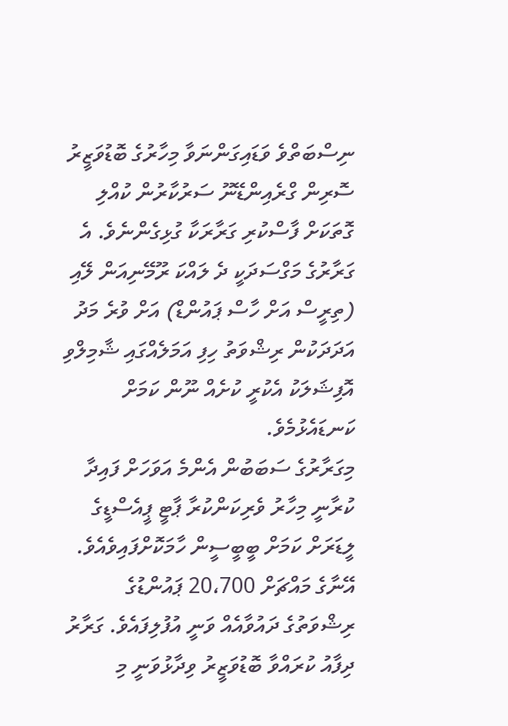ނިސްބަތްވެ ވަޑައިގަންނަވާ މިހާރުގެ ބޮޑުވަޒީރު ސޮރިން ގްރެއިންޑޭނޫ ސަރުކާރުން ކުއްލި ގޮތަކަށް ފާސްކުރި ގަރާރަކާ ގުޅިގެންނެވެ. އެ ގަރާރުގެ މަގްސަދަކީ ދެ ލައްކަ ރޫމޭނިއަން ލޭއި (ތިރީސް އަށް ހާސް ޕައުންޑް) އަށް ވުރެ މަދު އަދަދަކުން ރިޝްވަތު ހިފި އަމަލެއްގައި ޝާމިލްވި އޮފިޝަލަކު އެކުރީ ކުށެއް ނޫން ކަމަށް ކަނޑައެޅުމެވެ.
މިގަރާރުގެ ސަބަބުން އެންމެ އަވަހަށް ފައިދާ ކުރާނީ މިހާރު ވެރިކަންކުރާ ޕާޓީ ޕީއެސްޑީގެ ލީޑަރަށް ކަމަށް ބީބީސީން ހާމަކޮށްފައިވެއެވެ. އޭނާގެ މައްޗަށް 20،700 ޕައުންޑުގެ ރިޝްވަތުގެ ދައުވާއެއް ވަނީ އުފުލިފައެވެ. ގަރާރު ދިފާއު ކުރައްވާ ބޮޑުވަޒީރު ވިދާޅުވަނީ މި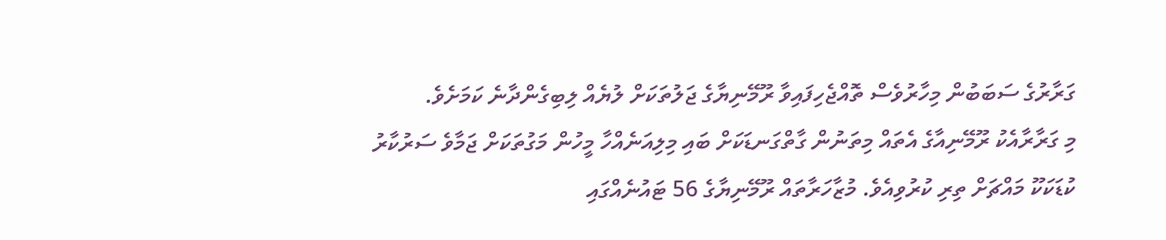ގަރާރުގެ ސަބަބުން މިހާރުވެސް ތޮއްޖެހިފައިވާ ރޫމޭނިޔާގެ ޖަލުތަކަށް ލުޔެއް ލިބިގެންދާނެ ކަމަށެވެ.
މި ގަރާރާއެކު ރޫމޭނިއާގެ އެތައް މިތަނުން ގާތްގަނޑަކަށް ބައި މިލިއަނެއްހާ މީހުން މަގުތަކަށް ޖަމާވެ ސަރުކާރު ކުޑަކަކޫ މައްޗަށް ތިރި ކުރުވިއެވެ. މުޒާހަރާތައް ރޫމޭނިޔާގެ 56 ޓައުނެއްގައި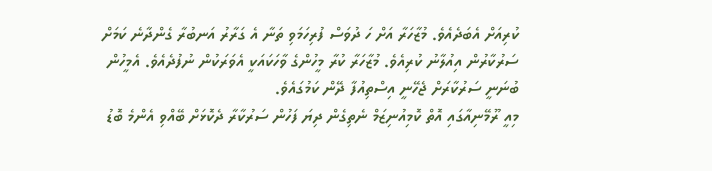ކުރިއަށް އެބަދެއެވެ. މުޒާހަރާ އަށް ހަ ދުވަސް ފުރިހަމަވި ތަނާ އެ ގަރާރު އަނބުރާ ގެންދާނެ ކަމަށް ސަރުކާރުން އިއުލާނު ކުރިއެވެ. މުޒާހަރާ ކުރާ މީހުންގެ ވާހަކައަކީ އެވަރަކުން ނުފުދެއެވެ. އެމީހުން ބުނަނީ ސަރުކާރަށް ޖެހޭނީ އިސްތިއުފާ ދޭން ކަމުގައެވެ.
މިއީ ރޫމޭނިއާގައި އޮތް ކޮމިއުނިޒަމް ނެތިގެން ދިޔަ ފަހުން ސަރުކާރާ ދެކޮޅަށް ބޭއްވި އެންމެ ބޮޑު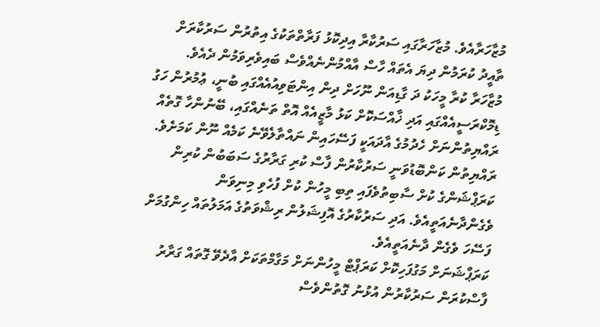މުޒާހަރާއެވެ. މުޒާހަރާގައި ސަރުކާރާ އިދިކޮޅު ފަރާތްތަކުގެ އިތުރުން ސަރުކާރަށް ތާއީދު ކުރަމުން ދިޔަ އެތައް ހާސް އާއްމުންނެއްވެސް ބައިވެރިވަމުން ދެއެވެ.
މުޒާހަރާ ކުރާ މީހަކު ދަ ގާޑިއަން ނޫހަށް ދިން އިންޓަވިއުއެއްގައި ބުނީ، ޢުމުރުން ހަގު ޑިމޮކްރަސީއެއްގައި އަދި ޚާއްސަކޮށް ކަޅު މާޒީއެއް އޮތް ތަނެއްގައި، ބޭނުންހާ ގޮތެއް ރައްޔިތުންނަށް ހެދުމުގެ އާދައަކީ ފަސޭހައިން ނައްތާލެވޭނެ ކަމެއް ނޫން ކަމަށެވެ.
ރައްޔިތުން ކަންބޮޑުވަނީ ސަރުކާރުން ފާސް ކުރި ގަރާރުގެ ސަބަބުން ކުރިން ކަރަޕްޝަންގެ ކުށް ސާބިތުވެފައި ތިބި މީހުން ކުށް ފުހެވި މިނިވަން ވެގެންދާނެއަތީއެވެ. އަދި ސަރުކާރުގެ އޮފިޝަލުން ރިޝްވަތުގެ އަމަލުތައް ހިންގުމަށް ފަސޭހަ ވެގެން ދާނެއަތީއެވެ.
ކަރަޕްޝަނަށް މަގުފަހިކޮށް ކަރަޕްޓް މީހުންނަށް މަގާމްތަކަށް އާދެވޭ ގޮތައް ގަރާރު ފާސްކުރަން ސަރުކާރުން އުޅުނު ގޮތުންވެސް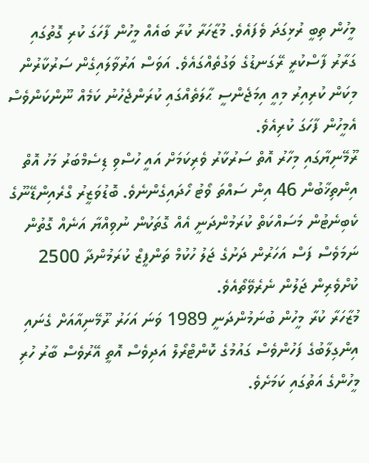މީހުން ތިބީ ރުޅިގަދަ ވެފައެވެ. މުޒާހަރާ ކުރާ ބައެއް މީހުން ފާހަގަ ކުރި ގޮތުގައި ގަރާރު ފާސްކުރީ ރޭގަނޑުގެ ވަގުތެއްގައެވެ. އަވަސް އަރުވާލައިގެން ސަރުކާރުން މިކަން ކުރިއިރު މިއީ އިމަޖެންސީ ޙާލަތެއްގައި ކުރަންޖެހުނު ކަމެއް ނޫންކަންވެސް އެމީހުން ފާހަގަ ކުރިއެވެ.
ރޫމޭނިޔާގައި މިހާރު އޮތް ސަރުކާރު ވެރިކަމަށް އައީ ހުސްވި ޑިސެމްބަރު މަހު އޮތް އިންތިޚާބުން 46 އިން ސައްތަ ވޯޓު ހޯދައިގެންނެވެ. ބޮޑުވަޒީރު ގްރެއިންޑޭނޫގެ ކެބިނެޓުން މަސައްކަތް ކުރަމުންދަނީ އެއް ގޮތަކުން ނުވިއްޔާ އަނެއް ގޮތުން ނަމަވެސް ފަސް އަހަރުން ދަށުގެ ޖަލު ހުކުމް ތަންފީޒް ކުރަމުންދާ 2500 ކުށްވެރިން ޖަލުން ނެރެވޭތޯއެވެ.
މުޒާހަރާ ކުރާ މީހުން ބުނަމުންދަނީ 1989 ވަނަ އަހަރު ރޫމޭނިއާއަށް ގެނައި އިންގިލާބުގެ ފަހުންވެސް ގައުމުގެ ކޮންޓްރޯލް އަދިވެސް އޮތީ އޭރުވެސް ބާރު ހުރި މީހުންގެ އަތުގައި ކަމަށެވެ.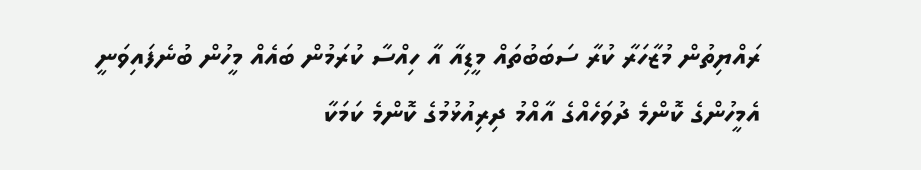ރައްޔިތުން މުޒާހަރާ ކުރާ ސަބަބުތައް މީޑިއާ އާ ހިއްސާ ކުރަމުން ބައެއް މީހުން ބުނެފައިވަނީ އެމީހުންގެ ކޮންމެ ދުވަހެއްގެ އާއްމު ދިރިއުޅުމުގެ ކޮންމެ ކަމަކާ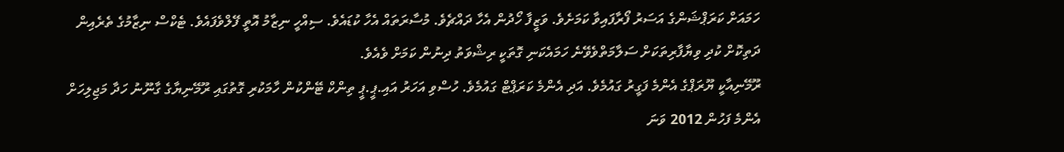ހަމައަށް ކަރަޕްޝަންގެ އަސަރު ފޯރާފައިވާ ކަމަށެވެ. ވަޒީފާ ހޯދުން އެހާ ދައްޗެވެ. މުސާރަތައް އެހާ ކުޑައެވެ. ސިއްހީ ނިޒާމު އޮތީ ފޭލްވެފައެވެ. ޓެކްސް ނިޒާމުގެ ތެރެއިން ދަތިކޮށް ކުދި ވިޔާފާރިތަކަށް ސަލާމަތްވެވޭނެ ހަމައެކަނި ގޮތަކީ ރިޝްވަތު ދިނުން ކަމަށް ވެއެވެ.
ރޫމޭނިއާކީ ޔޫރަޕްގެ އެންމެ ފަގީރު ގައުމެވެ. އަދި އެންމެ ކަރަޕްޓް ގައުމެވެ. ހުސްވި އަހަރު އައި.ޕީ.ޕީ ތިންކް ޓޭންކުން ހާމަކުރި ގޮތުގައި ރޫމޭނިޔާގެ ގާނޫނު ހަދާ މަޖިލިހަށް އެންމެ ފަހުން 2012 ވަނަ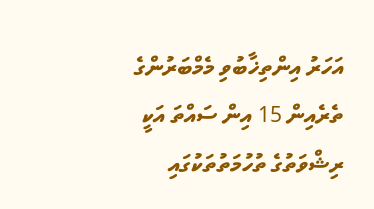އަހަރު އިންތިޚާބުވި މެމްބަރުންގެ ތެރެއިން 15 އިން ސައްތަ އަކީ ރިޝްވަތުގެ ތުހުމަތުތަކުގައި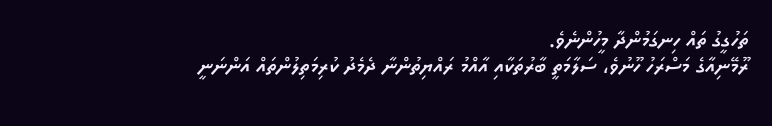ތަހުގީގު ތައް ހިނގަމުންދާ މީހުންނެވެ.
ރޫމޭނިއާގެ މަސްރަހު ހޫނުވެ، ސަލާމަތީ ބާރުތަކާއި އާއްމު ރައްޔިތުންނާ ދެމެދު ކުރިމަތިލުންތައް އަންނަނީ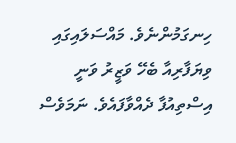ހިނގަމުންނެވެ. މައްސަލައިގައި ވިޔަފާރިއާ ބެހޭ ވަޒީރު ވަނީ އިސްތިއުފާ ދެއްވާފައެވެ. ނަމަވެސް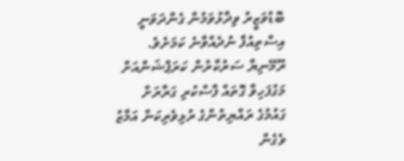ބޮޑުވަޒީރު ވިދާޅުވަމުން ގެންދަވަނީ އިސްތިއުފާ ނުދެއްވާނެ ކަމަށެވެ.
ރޫމޭނިޔާ ސަރުކާރުން ކަރަޕްޝަންއަށް މަގުފަހިވާ ގޮތައް ފާސްކުރި ގަރާރަށް ގައުމުގެ ރައްޔިތުންގެ ރުޅިވެރިކަން އަމާޒު ވެގެން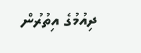ދިއުމުގެ އިތުރުން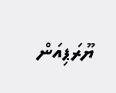ޔޫރަޕިއަން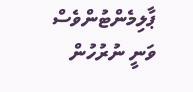ޕާލިމެންޓުންވެސް ވަނީ ނުރުހުން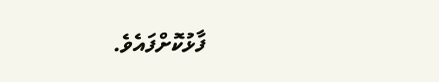ފާޅުކޮށްފައެވެ.